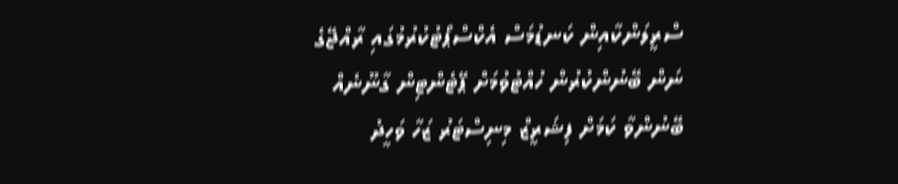ސްރީލަންކާއިން ކަނޑުމަސް އެކްސްޕޯޓުކުރުމުގައި ރާއްޖޭގެ ނަން ބޭނުންކުރުން ހުއްޓުވުމަށް ޕޭޓެންޓިން ގާނޫނެއް ބޭނުންވާ ކަމަށް ފިޝަރީޒް މިނިސްޓަރު ޒަހާ ވަހީދު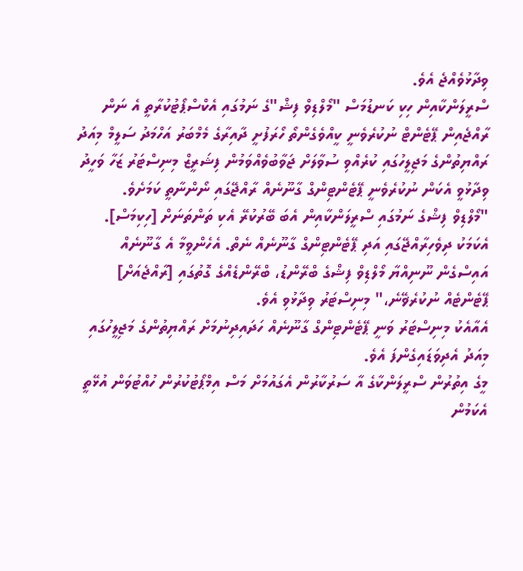ވިދާޅުވެއްޖެ އެވެ.
ސްރީލަންކާއިން ހިކި ކަނޑުމަސް "މޯލްޑިވް ފިޝް"ގެ ނަމުގައި އެކްސްޕޯޓުކުރާތީ އެ ނަން ރާއްޖެއިން ޕޭޓެންޓް ނުކުރެވެނީ ކީއްވެގެންތޯ ހޯރަފުށީ ދާއިރާގެ މެމްބަރު އަހްމަދު ސަލީމް މިއަދު ރައްޔިތުންގެ މަޖިލީހުގައި ކުރެއްވި ސުވާލަށް ޖަވާބުވެއްވަމުން ފިޝަރީޒް މިނިސްޓަރު ޒަހާ ވަހީދު ވިދާޅުވީ އެކަން ނުކުރެވެނީ ޕޭޓެންޓިންގް ގާނޫނެއް ރާއްޖޭގައި ނޯންނާތީ ކަމަށެވެ.
"މޯލްޑިވް ފިޝްގެ ނަމުގައި ސްރީލަންކާއިން އެބަ ބޭރުކުރޭ އެކި ތަންތަނަށް [ހިކިމަސް]. އެކަމަކު ދިވެހިރާއްޖޭގައި އަދި ޕޭޓެންޓިންގް ގާނޫނެއް ނެތް. އެހެންވީމާ އެ ގާނޫނެއް އައިސްގެން ނޫނިއްޔާ މޯލްޑިވް ފިޝްގެ ބްރޭންޑު، ބްރޭންޑެއްގެ ގޮތުގައި [ރާއްޖެއަށް] ޕޭޓެންޓެއް ނުކުރެޥޭނެ،" މިނިސްޓަރު ވިދާޅުވި އެވެ.
އެއާއެކު މިނިސްޓަރު ވަނީ ޕޭޓެންޓިންގް ގާނޫނެއް ހަދައިދިނުމަށް ރައްޔިތުންގެ މަޖިލީހުގައި މިއަދު އެދިވަޑައިގެންފަ އެވެ.
މީގެ އިތުރުން ސްރީލަންކާގެ އާ ސަރުކާރުން އެގައުމަށް މަސް އިމްޕޯޓުކުރުން ހުއްޓުވަން އުޅޭތީ އެކަމުން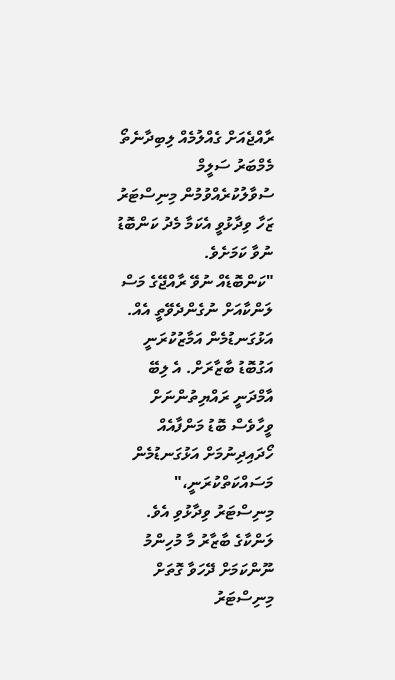ރާއްޖެއަށް ގެއްލުމެއް ލިބިދާނެތޯ މެމްބަރު ސަލީމް ސުވާލުކުރެއްވުމުން މިނިސްޓަރު ޒަހާ ވިދާޅުވީ އެކަމާ މެދު ކަންބޮޑު ނުވާ ކަމަށެވެ.
"ކަންބޮޑެއް ނުވޭ ރާއްޖޭގެ މަސް ލަންކާއަށް ނުގެންދެވޭތީ އެއް. އަޅުގަނޑުމެން އަމާޒުކުރަނީ އަގުބޮޑު ބާޒާރަށް. އެ ލިބޭ އާމްދަނީ ރައްޔިތުންނަށް ވީހާވެސް ބޮޑު މަންފާއެއް ހޯދައިދިނުމަށް އަޅުގަނޑުމެން މަސައްކަތްކުރަނީ،" މިނިސްޓަރު ވިދާޅުވި އެވެ.
ލަންކާގެ ބާޒާރު މާ މުހިންމު ނޫންކަމަށް ދޭހަވާ ގޮތަށް މިނިސްޓަރު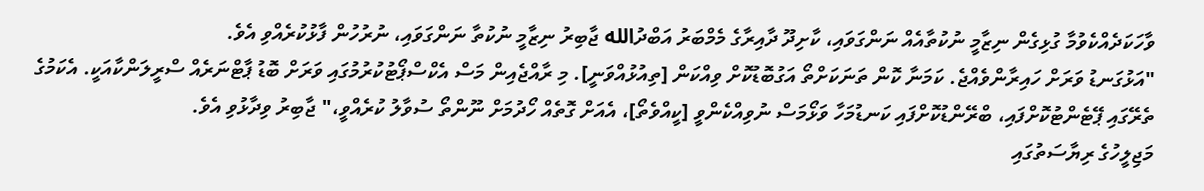ވާހަކަދެއްކެވުމާ ގުޅިގެން ނިޒާމީ ނުކުތާއެއް ނަންގަވައި، ކާށިދޫ ދާއިރާގެ މެމްބަރު އަބްދުالله ޖާބިރު ނިޒާމީ ނުކުތާ ނަންގަވައި، ނުރުހުން ފާޅުކުރެއްވި އެވެ.
"އަޅުގަނޑު ވަރަށް ހައިރާންވެއްޖެ. ކަމަނާ ކޮން ތަނަކަށްތޯ އަގުބޮޑުކޮށް ވިއްކަން [ތިއުޅުއްވަނީ]. މި ރާއްޖެއިން މަސް އެކްސްޕޯޓުކުރުމުގައި ވަރަށް ބޮޑު ޕާޓްނަރެއް ސްރީލަންކާއަކީ. އެކަމުގެ ތެރޭގައި ޕޭޓެންޓުކޮށްފައި، ބްރޭންޑުކޮށްފައި ކަނޑުމަހާ ވަޅޯމަސް ނުވިއްކެންވީ [ކީއްވެތޯ]، އެއަށް ގޮތެއް ހޯދުމަށް ނޫންތޯ ސުވާލު ކުރެއްވީ،" ޖާބިރު ވިދާޅުވި އެވެ.
މަޖިލީހުގެ ރިޔާސަތުގައި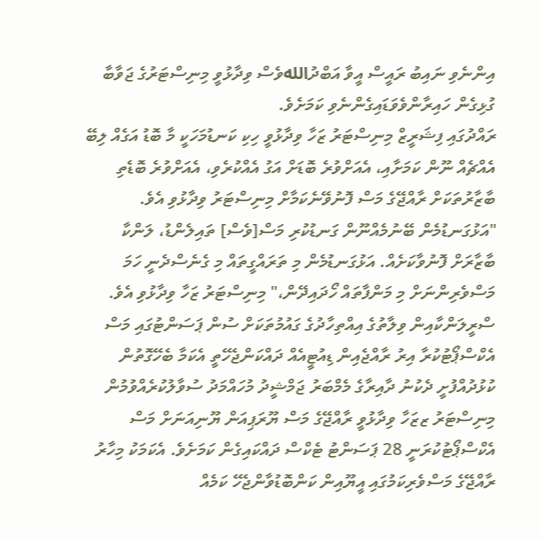އިންނެވި ނައިބު ރައީސް އީވާ އަބްދުاللهވެސް ވިދާޅުވީ މިނިސްޓަރުގެ ޖަވާބާ ގުޅިގެން ހައިރާންވެވަޑައިގެންނެވި ކަމަށެވެ.
ރައްދުގައި ފިޝަރީޒް މިނިސްޓަރު ޒަހާ ވިދާޅުވީ ހިކި ކަނޑުމަހަކީ މާ ބޮޑު އަގެއް ލިބޭ އެއްޗެއް ނޫން ކަމަށާއި، އެއަށްވުރެ ބޮޑަށް އަގު އެއްކުރެވި، އެއަށްވުރެ ބޮޑެތި ބާޒާރުތަކަށް ރާއްޖޭގެ މަސް ފޮނުވޭނެކަމާށް މިނިސްޓަރު ވިދާޅުވި އެވެ.
"އަޅުގަނޑުމެން ބޭނުމެއްނޫން ގަނޑުކުރި މަސް[ވެސް] ތައިލެންޑު، ލަންކާ ބާޒާރަށް ފޮނުވާކަށެއް. އަޅުގަނޑުމެން މި ތަރައްގީތައް މި ގެނެސްދެނީ ހަމަ މަސްވެރިންނަށް މި މަންފާތައް ހޯދައިދޭން،" މިނިސްޓަރު ޒަހާ ވިދާޅުވި އެވެ.
ސްރީލަންކާއިން ވިލާތުގެ އިއްތިހާދުގެ ގައުމުތަކަށް ސުން ޕަސަންޓުގައި މަސް އެކްސްޕޯޓުކުރާ އިރު ރާއްޖެއިން ޑިއުޓީއެއް ދައްކަންޖެހޭތީ އެކަމާ ބެހޭގޮތުން ކުޅުދުއްފުށީ ދެކުނު ދާއިރާގެ މެމްބަރު ޖަމްޝީދު މުހައްމަދު ސުވާލުކުރެއްވުމުން މިނިސްޓަރު ޒޒަހާ ވިދާޅުވީ ރާއްޖޭގެ މަސް ޔޫރަޕިއަން ޔޫނިއަނަށް މަސް އެކްސްޕޯޓުކުރަނީ 28 ޕަސަންޓު ޓެކްސް ދައްކައިގެން ކަމަށެވެ. އެކަމަކު މިހާރު ރާއްޖޭގެ މަސްވެރިކަމުގައި އީޔޫއިން ކަންބޮޑުވާންޖެހޭ ކަމެއް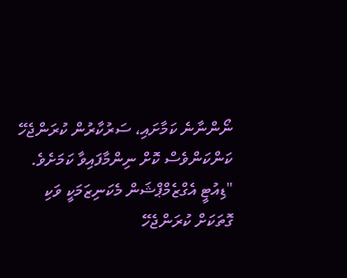ނޯންނާނެ ކަމާށައި، ސަރުކާރުން ކުރަންޖެހޭ ކަންކަންވެސް ކޮށް ނިންމާފައިވާ ކަމަށެވެ.
"ޑިއުޓީ އެގްޒެމްޕްޝަން މެކަނިޒަމަކީ ވަކި ގޮތަކަށް ކުރަންޖެހޭ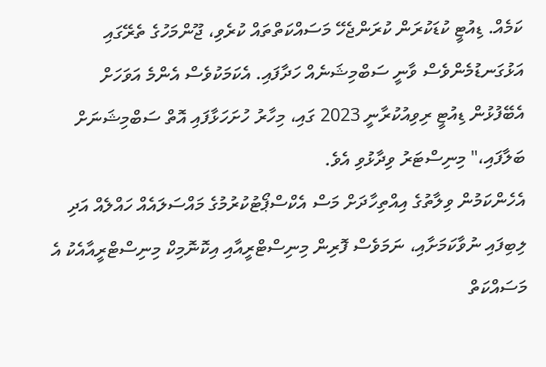ކަމެއް. ޑިއުޓީ ކުޑަކުރަން ކުރަންޖެހޭ މަސައްކަތްތައް ކުރެވި، ޖޫންމަހުގެ ތެރޭގައި އަޅުގަނޑުމެންވެސް ވާނީ ސަބްމިޝަނެއް ހަދާފައި. އެކަމަކުވެސް އެންމެ އަވަހަށް އެބޭފުޅުން ޑިއުޓީ ރިވިއުކުރާނީ 2023 ގައި، މިހާރު ހުށަހަޅާފައި އޮތް ސަބްމިޝަނަށް ބަލާފައި،" މިނިސްޓަރު ވިދާޅުވި އެވެ.
އެހެންކަމުން ވިލާތުގެ އިއްތިހާދަށް މަސް އެކްސްޕޯޓުކުރުމުގެ މައްސަލައެއް ހައްލެއް އަދި ލިބިފައި ނުވާކަމަށާއި، ނަމަވެސް ފޮރިން މިނިސްޓްރީއާއި އިކޮނޮމިކް މިނިސްޓްރީއާއެކު އެ މަސައްކަތް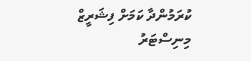ކުރަމުންދާ ކަމަށް ފިޝަރީޒް މިނިސްޓަރު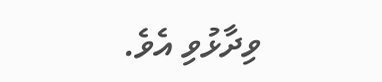ވިދާޅުވި އެވެ.